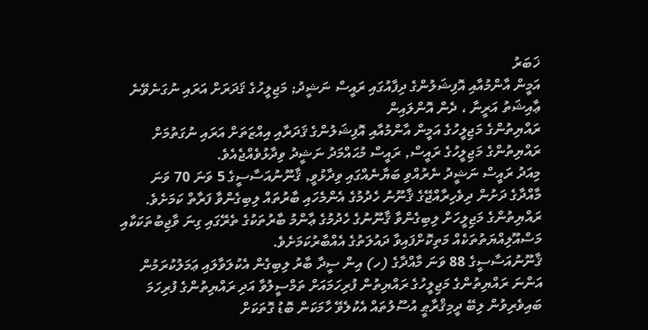ޚަބަރު
އަމީން އާންމުއާއި އޮފިޝަލުންގެ ދިފާއުގައި ރައީސް ނަޝީދު; މަޖިލީހުގެ ޤަދަރަށް އަރައި ނުގަނެވޭނެ
ޢާއިޝަތު އަރީނާ ، ދެން އޮންލައިން
ރައްޔިތުންގެ މަޖިލީހުގެ އަމީން އާންމުއާއި އޮފިޝަލުންގެ ޤަދަރާއި އިއްޒަތަށް އަރައި ނުގަތުމަށް ރައްޔިތުންގެ މަޖިލީހުގެ ރައީސް, ރައީސް މުޙައްމަދު ނަޝީދު ވިދާޅުވެއްޖެއެވެ.
މިއަދު ރައީސް ނަޝީދު ނެރުއްވި ބަޔާނެއްގައި ވިދާޅުވީ, ޤާނޫނުއަސާސީގެ 5 ވަނަ 70 ވަނަ މާއްދާގެ ދަށުން ދިވެހިރާއްޖޭގެ ޤާނޫނު ހެދުމުގެ އެންމެހައި ބާރުތައް ލިބިގެންވާ ފަރާތް ކަމަށެވެ. ރައްޔިތުންގެ މަޖިލީހަށް ލިބިގެންވާ ޤާނޫނުގެ ހެދުމުގެ ޢާންމު ބާރުތަކުގެ ތެރޭގައި ގިނަ ވާޖިބުތަކަކާއި މަސްއޫލިއްޔަތުތަކެއް މަތިކޮށްފައިވާ ދައުލަތުގެ އެއްބާރުކަމަށެވެ.
ޤާނޫނުއަސާސީގެ 88 ވަނަ މާއްދާގެ (ހ) އިން ސީދާ ބާރު ލިބިގެން އެކުލަވާލައި ޢަމަލުކުރަމުން އަންނަ ރައްޔިތުންގެ މަޖިލީހުގެ ރައްޔިތުން ފުރިހަމައަށް ތަމްސީލުވާ އަދި ރައްޔިތުންގެ ފުރިހަމަ ބައިވެރިވުން ލިބޭ ދީމިޤްރާޠީ އުސޫލުތައް އެކުލެވޭ ހާމަކަން ބޮޑު ގޮތަކަށް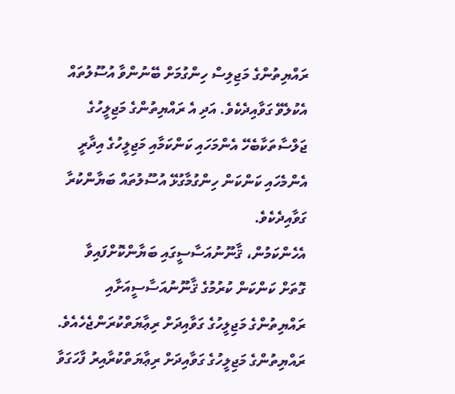ރައްޔިތުންގެ މަޖިލިސް ހިންގުމަށް ބޭނުންވާ އުސޫލުތައް އެކުލެވޭ ގަވާއިދެކެވެ. އަދި އެ ރައްޔިތުންގެ މަޖިލީހުގެ ޖަލްސާތަކާބެހޭ އެންމަހައި ކަންކަމާއި މަޖިލީހުގެ އިދާރީ އެންމެހައި ކަންކަން ހިންގުމާގުޅޭ އުސޫލުތައް ބަޔާންކުރާ ގަވާއިދެކެވެ.
އެހެންކަމުން، ޤާނޫނުއަސާސީގައި ބަޔާންކޮށްފައިވާ ގޮތަށް ކަންކަން ކުރުމުގެ ޤާނޫނުއަސާސީއަށާއި ރައްޔިތުންގެ މަޖިލީހުގެ ގަވާއިދަށް ރިޢާޔަތްކުރަންޖެހެއެވެ. ރައްޔިތުންގެ މަޖިލީހުގެ ގަވާއިދަށް ރިޢާޔަތްކުރާއިރު ފާހަގަވާ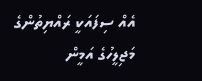އެއް ސިފައަކީ ރައްޔިތުންގެ މަޖިލީހުގެ އަމީން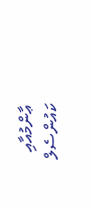ޢާންމުއާއި ކައުންސެލް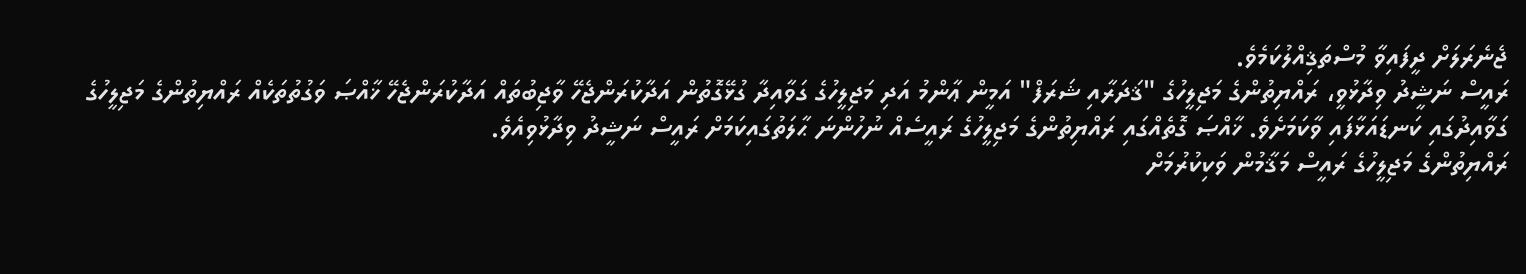ޖެނެރަލަށް ދީފައިވާ މުސްތަޤިއްލުކަމެވެ.
ރައީސް ނަޝީދު ވިދާޅުވީ، ރައްޔިތުންގެ މަޖިލީހުގެ "ޤަދަރާއި ޝަރަފް" އަމީން ޢާންމު އަދި މަޖިލީހުގެ ގަވާއިދާ ގުޅޭގޮތުން އަދާކުރަންޖެހޭ ވާޖިބުތައް އަދާކުރަންޖެހޭ ޚާއްޞަ ވަގުތުތަކެއް ރައްޔިތުންގެ މަޖިލީހުގެ ގަވާއިދުގައި ކަނޑައަޅާފައި ވާކަމަށެވެ. ޚާއްޞަ ގޮތެއްގައި ރައްޔިތުންގެ މަޖިލީހުގެ ރައީސެއް ނުހުންނަ ޙާލަތުގައިކަމަށް ރައީސް ނަޝީދު ވިދާޅުވިއެވެ.
ރައްޔިތުންގެ މަޖިލީހުގެ ރައީސް މަޤާމުން ވަކިކުރުމަށް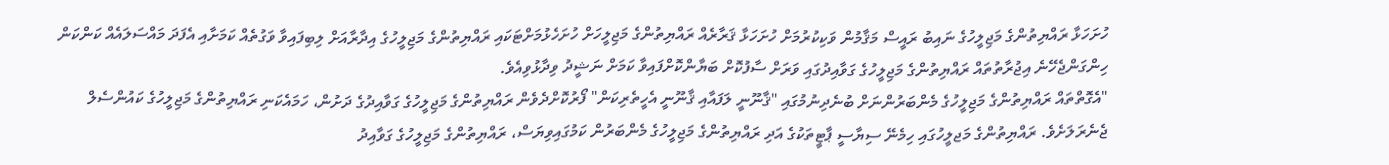ހުށަހަޅާ ރައްޔިތުންގެ މަޖިލީހުގެ ނައިބު ރައީސް މަޤާމުން ވަކިކުރުމަށް ހުށަހަޅާ ޤަރާރެއް ރައްޔިތުންގެ މަޖިލީހަށް ހުށަހެޅުމަށްޓަކައި ރައްޔިތުންގެ މަޖިލީހުގެ އިދާރާއަށް ލިބިފައިވާ ވަގުތެއް ކަމަށާއި އެފަދަ މައްސަލައެއް ކަންކަން ހިންގަންޖެހޭނެ އިޖުރާތުތައް ރައްޔިތުންގެ މަޖިލީހުގެ ގަވާއިދުގައި ވަރަށް ސާފުކޮށް ބަޔާންކޮށްފައިވާ ކަމަށް ނަޝީދު ވިދާޅުވިއެވެ.
"އެގޮތްތައް ރައްޔިތުންގެ މަޖިލީހުގެ މެންބަރުންނަށް ބުނެދިނުމުގައި "ޤާނޫނީ ލަފައާއި ޤާނޫނީ އެހީތެރިކަން" ފޯރުކޮށްދެވެން ރައްޔިތުންގެ މަޖިލީހުގެ ގަވާއިދުގެ ދަށުން، ހަމައެކަނި ރައްޔިތުންގެ މަޖިލީހުގެ ކައުންސެލް ޖެނެރަލަށެވެ. ރައްޔިތުންގެ މަޖލީހުގައި ހިމެނޭ ސިޔާސީ ޕާޓީތަކުގެ އަދި ރައްޔިތުންގެ މަޖިލީހުގެ މެންބަރުން ކަމުގައިވިޔަސް، ރައްޔިތުންގެ މަޖިލީހުގެ ގަވާއިދު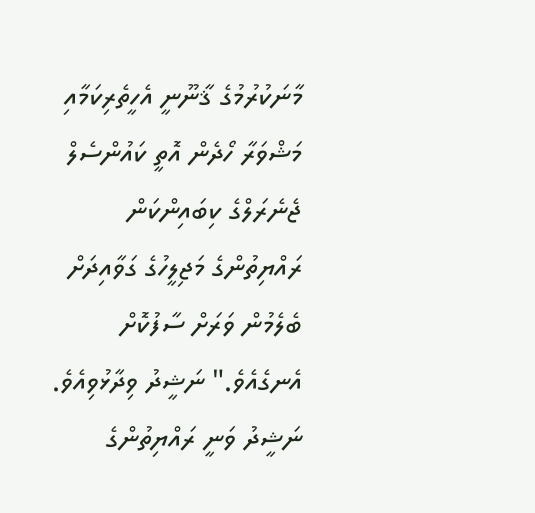މާނަކުރުމުގެ ޤާނޫނީ އެހީތެރިކަމާއި މަޝްވަރާ ހޯދެން އޮތީ ކައުންސެލް ޖެނެރަލްގެ ކިބައިންކަން ރައްޔިތުންގެ މަޖިލީހުގެ ގަވާއިދަށް ބެލެމުން ވަރަށް ސާފުކޮށް އެނގެއެވެ." ނަޝީދު ވިދާޅުވިއެވެ.
ނަޝީދު ވަނީ ރައްޔިތުންގެ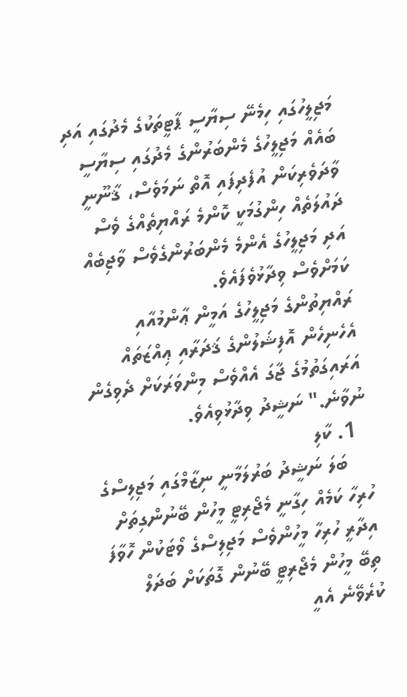މަޖިލީހުގައި ހިމެނޭ ސިޔާސީ ޕާޓީތަކުގެ މެދުގައި އަދި ބައެއް މަޖިލީހުގެ މެންބަރުންގެ މެދުގައި ސިޔާސީ ވާދަވެރިކަން އުފެދިފައި އޮތް ނަމަވެސް، ޤާނޫނީ ދައުލަތެއް ހިންގުމަކީ ކޮންމެ ރައްޔިތެއްގެ ވެސް އަދި މަޖިލީހުގެ އެންމެ މެންބަރުންގެވެސް ވާޖިބެއް ކަމަށްވެސް ވިދާޅުވެފައެވެ.
ރައްޔިތުންގެ މަޖިލީހުގެ އަމީން ޢާންމުއާއި އެހެނިހެން އޮފިޝަލުންގެ ޤަދަރާއި ޢިއްޒަތައް އަރައިގަތުމުގެ ޖާގަ އެއްވެސް މިންވަރަކަށް ދެވިގެން ނުވާނެ." ނަޝީދު ވިދާޅުވިއެވެ.
  1. ކާލި
    ބަލަ ނަޝީދު ބަރުލަމާނީ ނިޒާމްގައި މަޖިލިސްގެ ހުރިހާ ކަމެއް ހިގާނީ މެޖޯރިޓީ މީހުން ބޭނުންގިތަށް އިދާރީ ހުރިހާ މީހުންވެސް މަޖިލިސްގެ ވޯޓަކުން ހޮވާފަ ތިބޭ މީހުން މެޖޯރިޓީ ބޭނުން ގޮތަކަށް ބަދަލް ކުރެވޭނެ އެއީ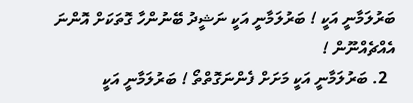ބަރުލަމާނީ އަކީ ! ބަރުލަމާނީ އަކީ ނަޝީދު ބޭނުންހާ ގޮތަކަށް އޮންނަ އެއްޗެއްނޫން !
  2. ބަރުލަމާނީ އަކީ މަށަށް ފެންނަގޮތްތޯ ! ބަރުލަމާނީ އަކީ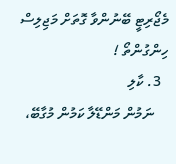މެޖޯރިޓީ ބޭނުންވާ ގޮތަށް މަޖިލިސް ހިންގުންތޯ !
  3. ކާލި
    ނަމުން މަންޑޭލާ ކަމުން މުގާބޭ،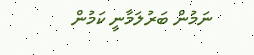ނަމުން ބަރުލަމާނީ ކަމުން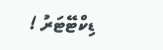ޑިކްޓޭޓަރު !